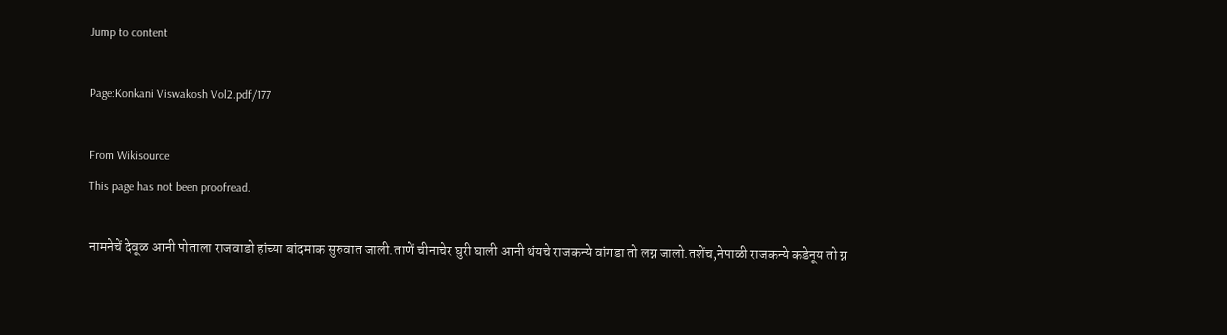Jump to content

Page:Konkani Viswakosh Vol2.pdf/177

From Wikisource
This page has not been proofread.

नामनेचें देवूळ आनी पोताला राजवाडो हांच्या बांदमाक सुरुवात जाली.ताणें चीनाचेर घुरी घाली आनी थंयचे राजकन्ये वांगडा तो लग्न जालो.तशेंच,नेपाळी राजकन्ये कडेनूय तो ग्न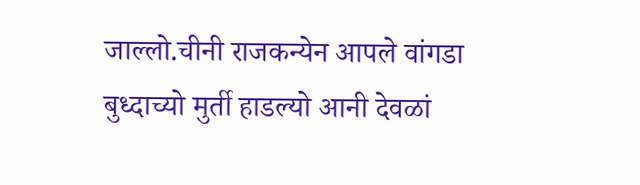जाल्लो.चीनी राजकन्येन आपले वांगडा बुध्दाच्यो मुर्ती हाडल्यो आनी देवळां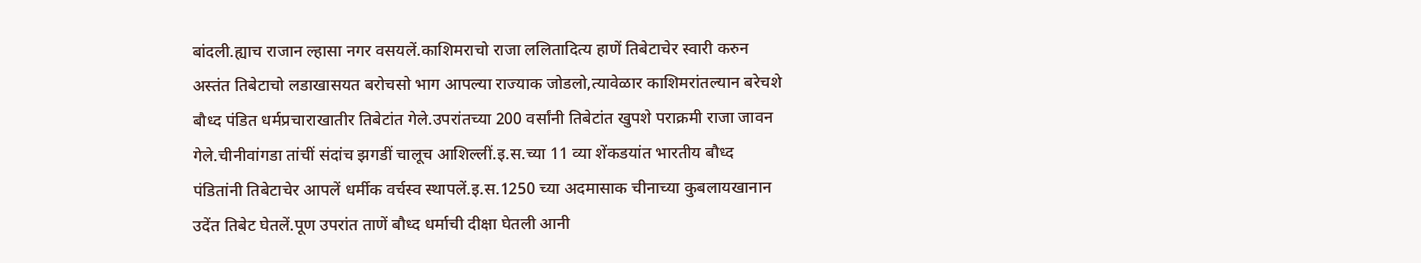बांदली.ह्याच राजान ल्हासा नगर वसयलें.काशिमराचो राजा ललितादित्य हाणें तिबेटाचेर स्वारी करुन अस्तंत तिबेटाचो लडाखासयत बरोचसो भाग आपल्या राज्याक जोडलो,त्यावेळार काशिमरांतल्यान बरेचशे बौध्द पंडित धर्मप्रचाराखातीर तिबेटांत गेले.उपरांतच्या 200 वर्सांनी तिबेटांत खुपशे पराक्रमी राजा जावन गेले.चीनीवांगडा तांचीं संदांच झगडीं चालूच आशिल्लीं.इ.स.च्या 11 व्या शेंकडयांत भारतीय बौध्द पंडितांनी तिबेटाचेर आपलें धर्मीक वर्चस्व स्थापलें.इ.स.1250 च्या अदमासाक चीनाच्या कुबलायखानान उदेंत तिबेट घेतलें.पूण उपरांत ताणें बौध्द धर्माची दीक्षा घेतली आनी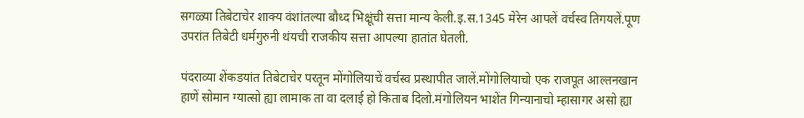सगळ्या तिबेटाचेर शाक्य वंशांतल्या बौध्द भिक्षूंची सत्ता मान्य केली.इ.स.1345 मेरेन आपलें वर्चस्व तिगयलें.पूण उपरांत तिबेटी धर्मगुरुनी थंयची राजकीय सत्ता आपल्या हातांत घेतली.

पंदराव्या शेंकडयांत तिबेटाचेर परतून मोंगोलियाचें वर्चस्व प्रस्थापीत जालें.मोंगोलियाचो एक राजपूत आल्तनखान हाणें सोमान ग्यात्सो ह्या लामाक ता वा दलाई हो किताब दिलो.मंगोलियन भाशेंत गिन्यानाचो म्हासागर असो ह्या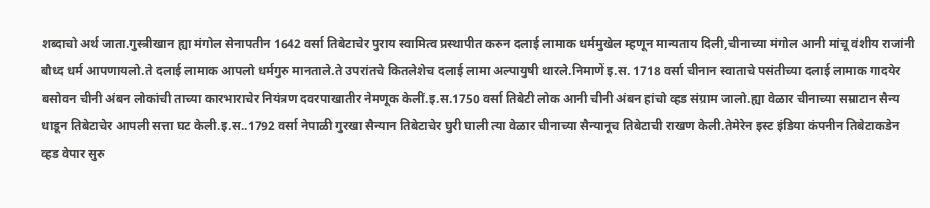शब्दाचो अर्थ जाता.गुस्त्रीखान ह्या मंगोल सेनापतीन 1642 वर्सा तिबेटाचेर पुराय स्वामित्व प्रस्थापीत करुन दलाई लामाक धर्ममुखेल म्हणून मान्यताय दिली,चीनाच्या मंगोल आनी मांचू वंशीय राजांनी बौध्द धर्म आपणायलो.ते दलाई लामाक आपलो धर्मगुरु मानताले.ते उपरांतचे कितलेशेच दलाई लामा अल्पायुषी थारले.निमाणें इ.स. 1718 वर्सा चीनान स्वाताचे पसंतीच्या दलाई लामाक गादयेर बसोवन चीनी अंबन लोकांची ताच्या कारभाराचेर नियंत्रण दवरपाखातीर नेमणूक केलीं.इ.स.1750 वर्सा तिबेटी लोक आनी चीनी अंबन हांचो व्हड संग्राम जालो.ह्या वेळार चीनाच्या सम्राटान सैन्य धाडून तिबेटाचेर आपली सत्ता घट केली.इ.स..1792 वर्सा नेपाळी गुरखा सैन्यान तिबेटाचेर घुरी घाली त्या वेळार चीनाच्या सैन्यानूच तिबेटाची राखण केली.तेमेरेन इस्ट इंडिया कंपनीन तिबेटाकडेन व्हड वेपार सुरु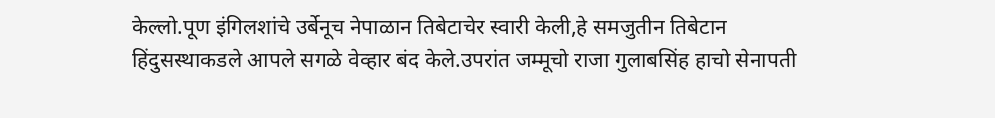केल्लो.पूण इंगिलशांचे उर्बेनूच नेपाळान तिबेटाचेर स्वारी केली,हे समजुतीन तिबेटान हिंदुसस्थाकडले आपले सगळे वेव्हार बंद केले.उपरांत जम्मूचो राजा गुलाबसिंह हाचो सेनापती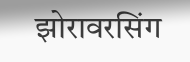झोरावरसिंग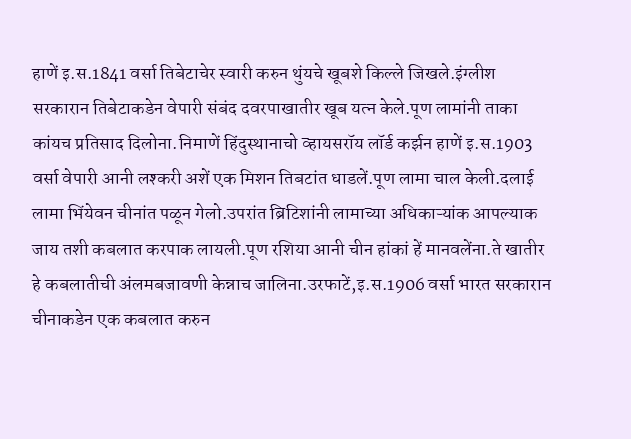हाणें इ.स.1841 वर्सा तिबेटाचेर स्वारी करुन थुंयचे खूबशे किल्ले जिखले.इंग्लीश सरकारान तिबेटाकडेन वेपारी संबंद दवरपाखातीर खूब यत्न केले.पूण लामांनी ताका कांयच प्रतिसाद दिलोना.निमाणें हिंदुस्थानाचो व्हायसरॉय लॉर्ड कर्झन हाणें इ.स.1903 वर्सा वेपारी आनी लश्करी अशें एक मिशन तिबटांत धाडलें.पूण लामा चाल केली.दलाई लामा भिंयेवन चीनांत पळून गेलो.उपरांत ब्रिटिशांनी लामाच्या अधिकाऱ्यांक आपल्याक जाय तशी कबलात करपाक लायली.पूण रशिया आनी चीन हांकां हें मानवलेंना.ते खातीर हे कबलातीची अंलमबजावणी केन्नाच जालिना.उरफाटें,इ.स.1906 वर्सा भारत सरकारान चीनाकडेन एक कबलात करुन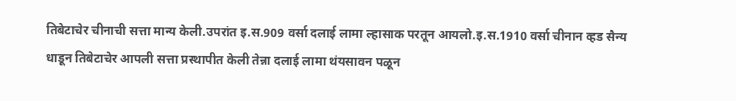तिबेटाचेर चीनाची सत्ता मान्य केली.उपरांत इ.स.909 वर्सा दलाई लामा ल्हासाक परतून आयलो.इ.स.1910 वर्सा चीनान व्हड सैन्य धाडून तिबेटाचेर आपली सत्ता प्रस्थापीत केली तेन्ना दलाई लामा थंयसावन पळून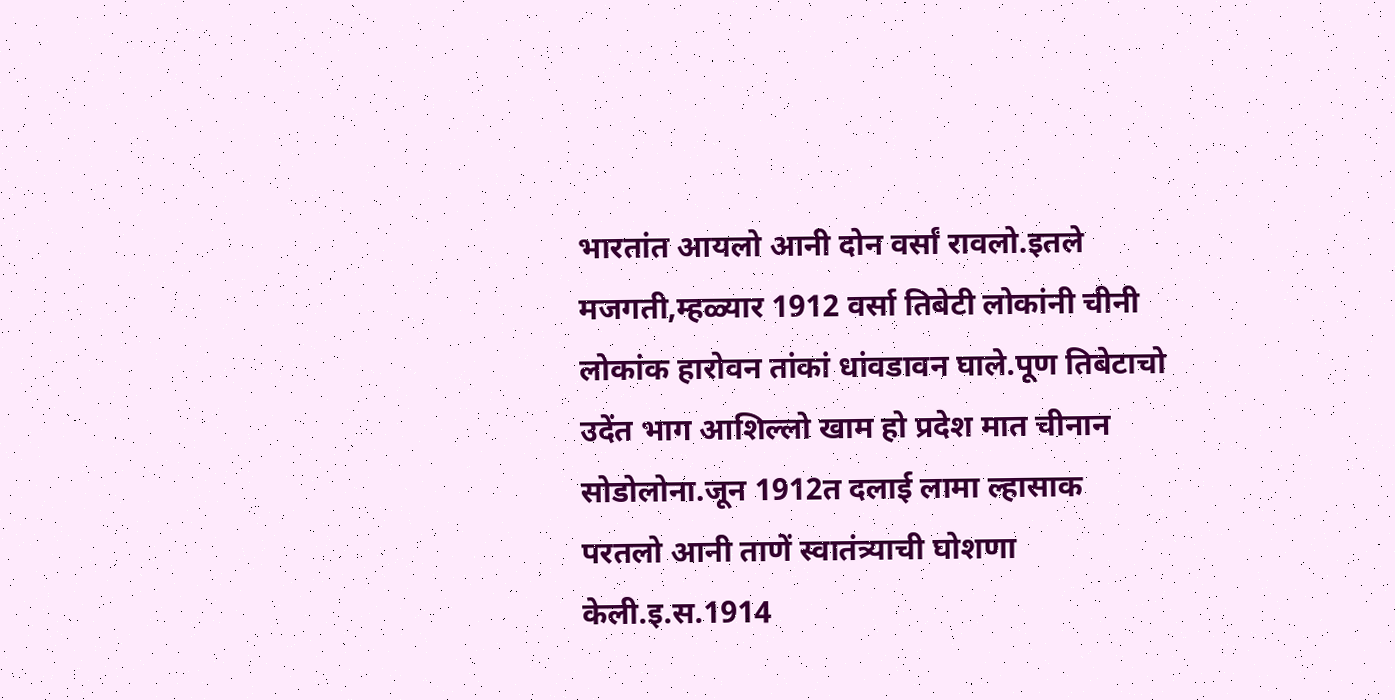भारतांत आयलो आनी दोन वर्सां रावलो.इतले मजगती,म्हळ्यार 1912 वर्सा तिबेटी लोकांनी चीनी लोकांक हारोवन तांकां धांवडावन घाले.पूण तिबेटाचो उदेंत भाग आशिल्लो खाम हो प्रदेश मात चीनान सोडोलोना.जून 1912त दलाई लामा ल्हासाक परतलो आनी ताणें स्वातंत्र्याची घोशणा केली.इ.स.1914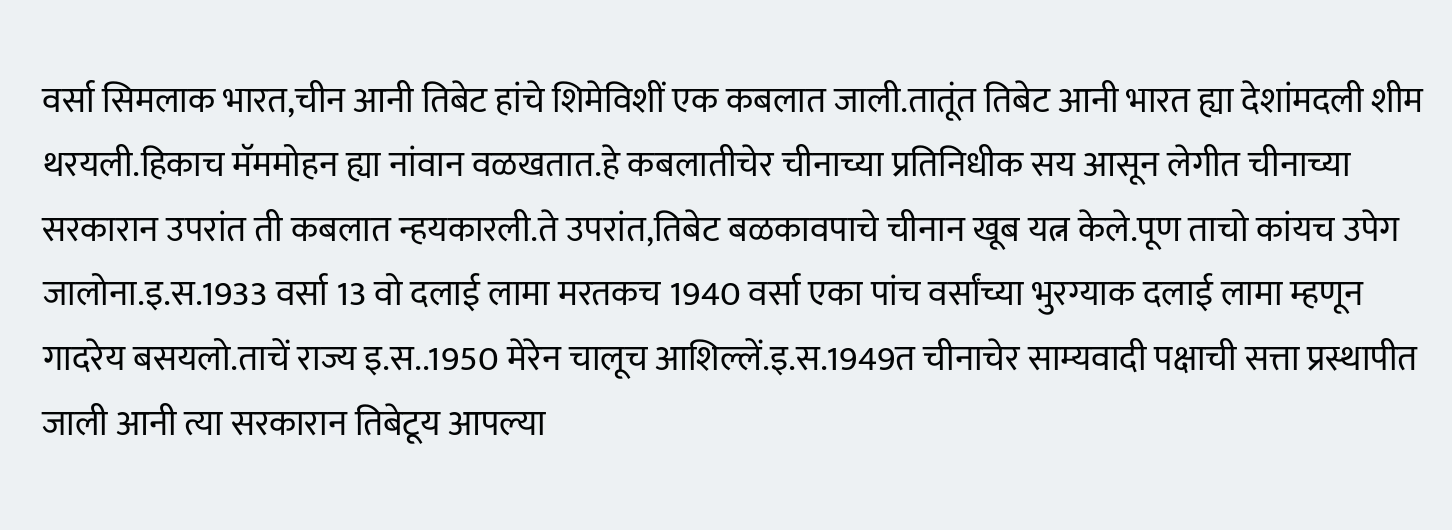वर्सा सिमलाक भारत,चीन आनी तिबेट हांचे शिमेविशीं एक कबलात जाली.तातूंत तिबेट आनी भारत ह्या देशांमदली शीम थरयली.हिकाच मॅममोहन ह्या नांवान वळखतात.हे कबलातीचेर चीनाच्या प्रतिनिधीक सय आसून लेगीत चीनाच्या सरकारान उपरांत ती कबलात न्हयकारली.ते उपरांत,तिबेट बळकावपाचे चीनान खूब यत्न केले.पूण ताचो कांयच उपेग जालोना.इ.स.1933 वर्सा 13 वो दलाई लामा मरतकच 1940 वर्सा एका पांच वर्सांच्या भुरग्याक दलाई लामा म्हणून गादरेय बसयलो.ताचें राज्य इ.स..1950 मेरेन चालूच आशिल्लें.इ.स.1949त चीनाचेर साम्यवादी पक्षाची सत्ता प्रस्थापीत जाली आनी त्या सरकारान तिबेटूय आपल्या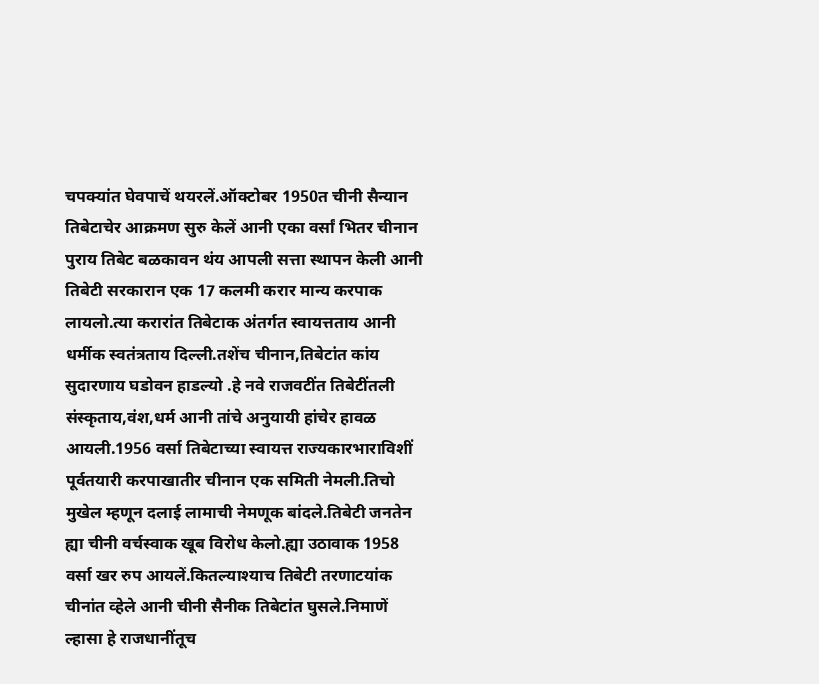चपक्यांत घेवपाचें थयरलें.ऑक्टोबर 1950त चीनी सैन्यान तिबेटाचेर आक्रमण सुरु केलें आनी एका वर्सां भितर चीनान पुराय तिबेट बळकावन थंय आपली सत्ता स्थापन केली आनी तिबेटी सरकारान एक 17 कलमी करार मान्य करपाक लायलो.त्या करारांत तिबेटाक अंतर्गत स्वायत्तताय आनी धर्मीक स्वतंत्रताय दिल्ली.तशेंच चीनान,तिबेटांत कांय सुदारणाय घडोवन हाडल्यो .हे नवे राजवटींत तिबेटींतली संस्कृताय,वंश,धर्म आनी तांचे अनुयायी हांचेर हावळ आयली.1956 वर्सा तिबेटाच्या स्वायत्त राज्यकारभाराविशीं पूर्वतयारी करपाखातीर चीनान एक समिती नेमली.तिचो मुखेल म्हणून दलाई लामाची नेमणूक बांदले.तिबेटी जनतेन ह्या चीनी वर्चस्वाक खूब विरोध केलो.ह्या उठावाक 1958 वर्सा खर रुप आयलें.कितल्याश्याच तिबेटी तरणाटयांक चीनांत व्हेले आनी चीनी सैनीक तिबेटांत घुसले.निमाणें ल्हासा हे राजधानींतूच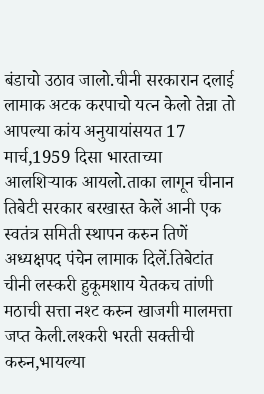बंडाचो उठाव जालो.चीनी सरकारान दलाई लामाक अटक करपाचो यत्न केलो तेन्ना तो आपल्या कांय अनुयायांसयत 17 मार्च,1959 दिसा भारताच्या आलशिऱ्याक आयलो.ताका लागून चीनान तिबेटी सरकार बरखास्त केलें आनी एक स्वतंत्र समिती स्थापन करुन तिणें अध्यक्षपद पंचेन लामाक दिलें.तिबेटांत चीनी लस्करी हुकूमशाय येतकच तांणी मठाची सत्ता नश्ट करुन खाजगी मालमत्ता जप्त केली.लश्करी भरती सक्तीची करुन,भायल्या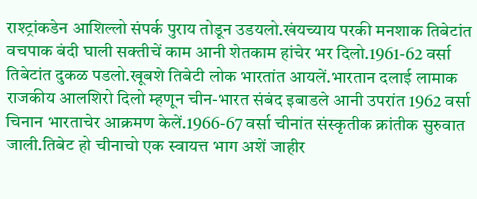राश्ट्रांकडेन आशिल्लो संपर्क पुराय तोडून उडयलो.खंयच्याय परकी मनशाक तिबेटांत वचपाक बंदी घाली सक्तीचें काम आनी शेतकाम हांचेर भर दिलो.1961-62 वर्सा तिबेटांत दुकळ पडलो.खूबशे तिबेटी लोक भारतांत आयलें.भारतान दलाई लामाक राजकीय आलशिरो दिलो म्हणून चीन-भारत संबंद इबाडले आनी उपरांत 1962 वर्सा चिनान भारताचेर आक्रमण केलें.1966-67 वर्सा चीनांत संस्कृतीक क्रांतीक सुरुवात जाली.तिबेट हो चीनाचो एक स्वायत्त भाग अशें जाहीर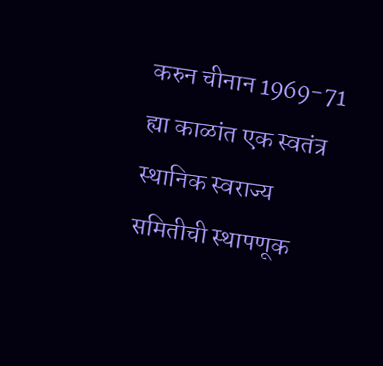करुन चीनान 1969-71 ह्या काळांत एक स्वतंत्र स्थानिक स्वराज्य समितीची स्थापणूक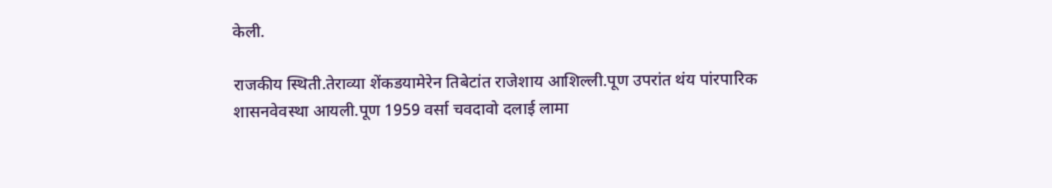केली.

राजकीय स्थिती.तेराव्या शेंकडयामेरेन तिबेटांत राजेशाय आशिल्ली.पूण उपरांत थंय पांरपारिक शासनवेवस्था आयली.पूण 1959 वर्सा चवदावो दलाई लामा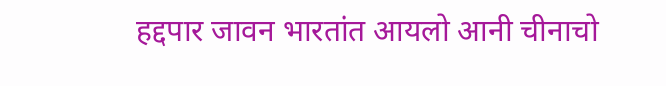हद्दपार जावन भारतांत आयलो आनी चीनाचो